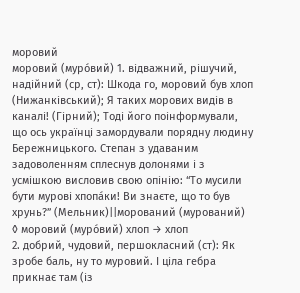моровий
моровий (муро́вий) 1. відважний, рішучий, надійний (ср, ст): Шкода го, моровий був хлоп (Нижанківський); Я таких морових видів в каналі! (Гірний); Тоді його поінформували, що ось українці замордували порядну людину Бережницького. Степан з удаваним задоволенням сплеснув долонями і з усмішкою висловив свою опінію: “То мусили бути мурові хпопа́ки! Ви знаєте, що то був хрунь?” (Мельник)||морований (мурований)
◊ моровий (муро́вий) хлоп → хлоп
2. добрий, чудовий, першокласний (ст): Як зробе баль, ну то муровий. І ціла гебра прикнає там (із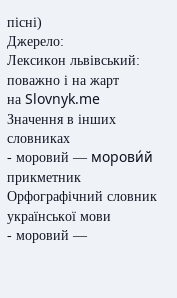пісні)
Джерело:
Лексикон львівський: поважно і на жарт
на Slovnyk.me
Значення в інших словниках
- моровий — морови́й прикметник Орфографічний словник української мови
- моровий —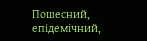Пошесний, епідемічний,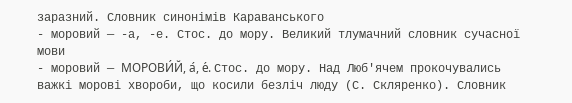заразний. Словник синонімів Караванського
- моровий — -а, -е. Стос. до мору. Великий тлумачний словник сучасної мови
- моровий — МОРОВИ́Й, а́, е́. Стос. до мору. Над Люб'ячем прокочувались важкі морові хвороби, що косили безліч люду (С. Скляренко). Словник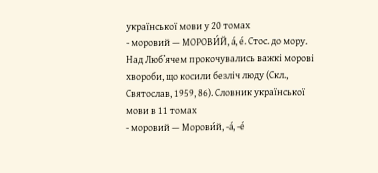української мови у 20 томах
- моровий — МОРОВИ́Й, а́, е́. Стос. до мору. Над Люб’ячем прокочувались важкі морові хвороби, що косили безліч люду (Скл., Святослав, 1959, 86). Словник української мови в 11 томах
- моровий — Морови́й, -а́, -е́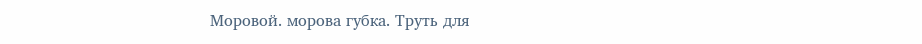Моровой. морова губка. Труть для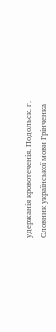удержанія кровотеченія. Подольск. г. Словник української мови Грінченка